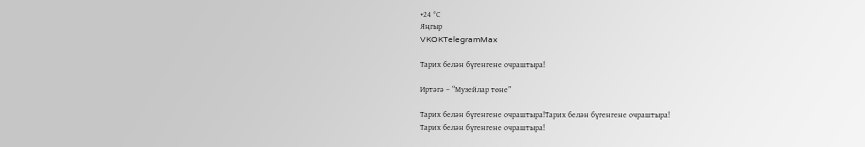+24 °С
Яңгыр
VKOKTelegramMax

Тарих белән бүгенгене очраштыра!

Иртәгә – “Музейлар төне”

Тарих белән бүгенгене очраштыра!Тарих белән бүгенгене очраштыра!
Тарих белән бүгенгене очраштыра!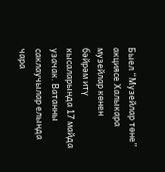Быел “Музейлар төне” акциясе Халыкара музейлар көнен бәйрәм итү кысаларында 17 майда узачак. Ватанны саклаучылар елында чара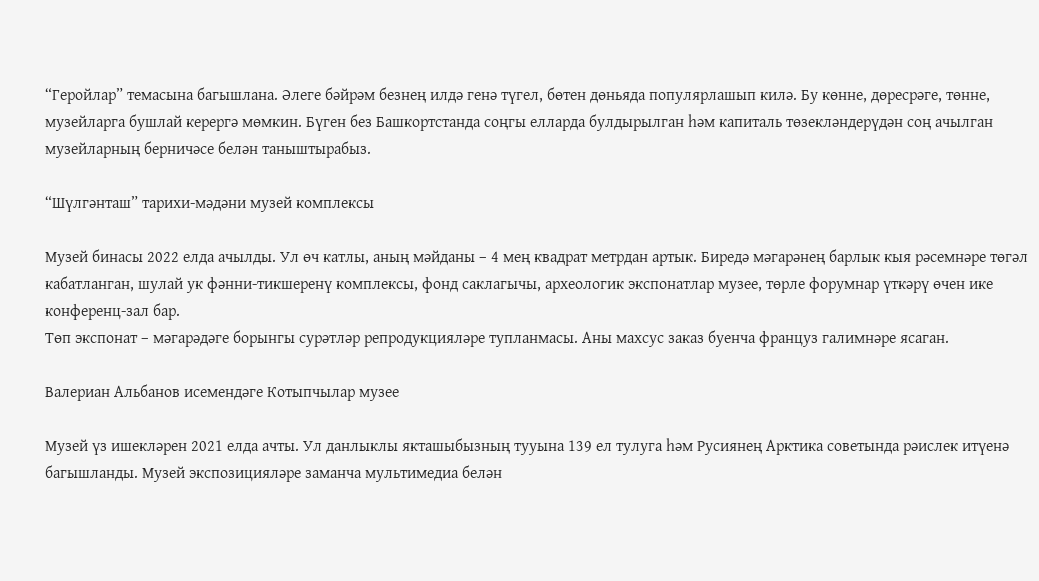“Геройлар” темасына багышлана. Әлеге бәйрәм безнең илдә генә түгел, бөтен дөньяда популярлашып килә. Бу көнне, дөресрәге, төнне, музейларга бушлай керергә мөмкин. Бүген без Башкортстанда соңгы елларда булдырылган һәм капиталь төзекләндерүдән соң ачылган музейларның берничәсе белән таныштырабыз.

“Шүлгәнташ” тарихи-мәдәни музей комплексы

Музей бинасы 2022 елда ачылды. Ул өч катлы, аның мәйданы – 4 мең квадрат метрдан артык. Биредә мәгарәнең барлык кыя рәсемнәре төгәл кабатланган, шулай ук фәнни-тикшеренү комплексы, фонд саклагычы, археологик экспонатлар музее, төрле форумнар үткәрү өчен ике конференц-зал бар.
Төп экспонат – мәгарәдәге борынгы сурәтләр репродукцияләре тупланмасы. Аны махсус заказ буенча француз галимнәре ясаган.

Валериан Альбанов исемендәге Котыпчылар музее

Музей үз ишекләрен 2021 елда ачты. Ул данлыклы якташыбызның тууына 139 ел тулуга һәм Русиянең Арктика советында рәислек итүенә багышланды. Музей экспозицияләре заманча мультимедиа белән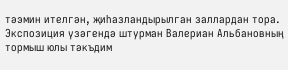тәэмин ителгән, җиһазландырылган заллардан тора. Экспозиция үзәгендә штурман Валериан Альбановның тормыш юлы тәкъдим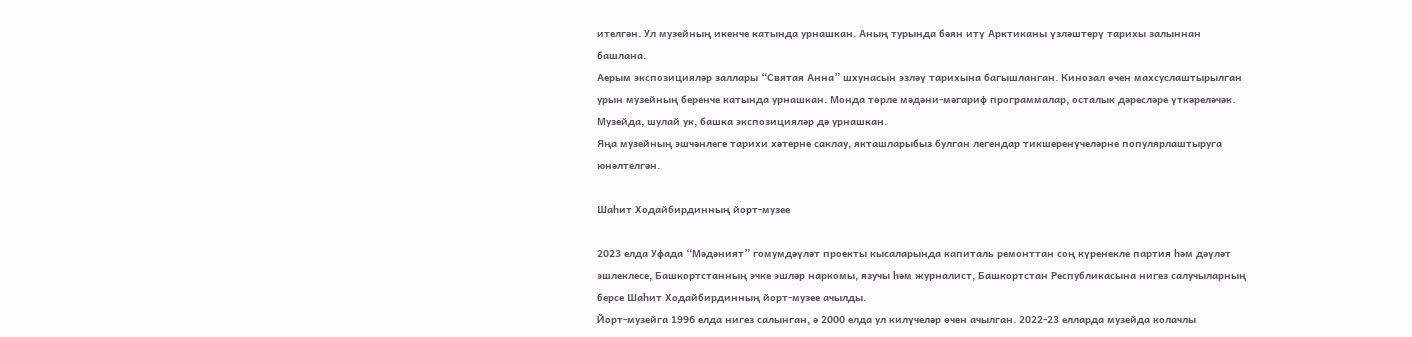ителгән. Ул музейның икенче катында урнашкан. Аның турында бәян итү Арктиканы үзләштерү тарихы залыннан башлана.
Аерым экспозицияләр заллары “Святая Анна” шхунасын эзләү тарихына багышланган. Кинозал өчен махсуслаштырылган урын музейның беренче катында урнашкан. Монда төрле мәдәни-мәгариф программалар, осталык дәресләре үткәреләчәк. Музейда, шулай ук, башка экспозицияләр дә урнашкан.
Яңа музейның эшчәнлеге тарихи хәтерне саклау, якташларыбыз булган легендар тикшеренүчеләрне популярлаштыруга юнәлтелгән.

Шаһит Ходайбирдинның йорт-музее

2023 елда Уфада “Мәдәният” гомумдәүләт проекты кысаларында капиталь ремонттан соң күренекле партия һәм дәүләт эшлеклесе, Башкортстанның эчке эшләр наркомы, язучы һәм журналист, Башкортстан Республикасына нигез салучыларның берсе Шаһит Ходайбирдинның йорт-музее ачылды.
Йорт-музейга 1996 елда нигез салынган, ә 2000 елда ул килүчеләр өчен ачылган. 2022-23 елларда музейда колачлы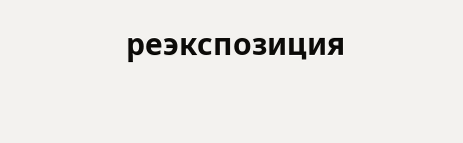реэкспозиция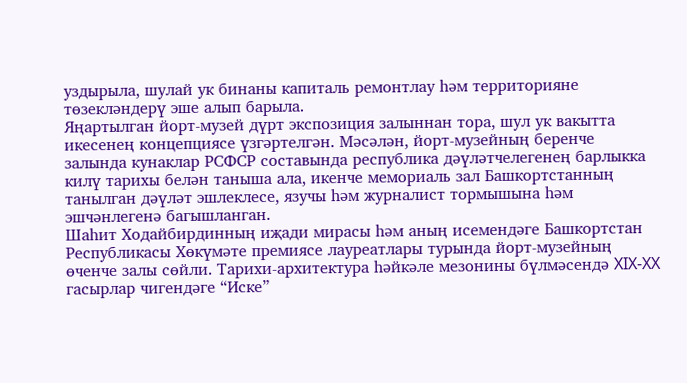уздырыла, шулай ук бинаны капиталь ремонтлау һәм территорияне төзекләндерү эше алып барыла.
Яңартылган йорт-музей дүрт экспозиция залыннан тора, шул ук вакытта икесенең концепциясе үзгәртелгән. Мәсәлән, йорт-музейның беренче залында кунаклар РСФСР составында республика дәүләтчелегенең барлыкка килү тарихы белән таныша ала, икенче мемориаль зал Башкортстанның танылган дәүләт эшлеклесе, язучы һәм журналист тормышына һәм эшчәнлегенә багышланган.
Шаһит Ходайбирдинның иҗади мирасы һәм аның исемендәге Башкортстан Республикасы Хөкүмәте премиясе лауреатлары турында йорт-музейның өченче залы сөйли. Тарихи-архитектура һәйкәле мезонины бүлмәсендә XIX-XX гасырлар чигендәге “Иске”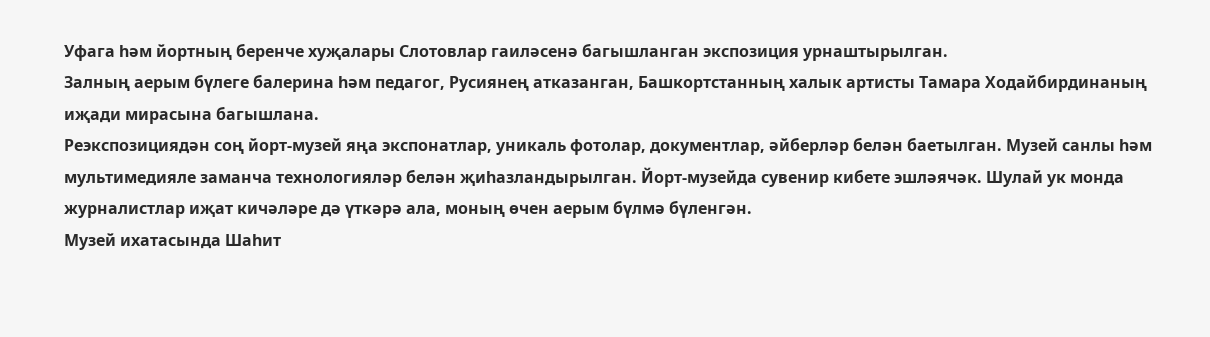Уфага һәм йортның беренче хуҗалары Слотовлар гаиләсенә багышланган экспозиция урнаштырылган.
Залның аерым бүлеге балерина һәм педагог, Русиянең атказанган, Башкортстанның халык артисты Тамара Ходайбирдинаның иҗади мирасына багышлана.
Реэкспозициядән соң йорт-музей яңа экспонатлар, уникаль фотолар, документлар, әйберләр белән баетылган. Музей санлы һәм мультимедияле заманча технологияләр белән җиһазландырылган. Йорт-музейда сувенир кибете эшләячәк. Шулай ук монда журналистлар иҗат кичәләре дә үткәрә ала, моның өчен аерым бүлмә бүленгән.
Музей ихатасында Шаһит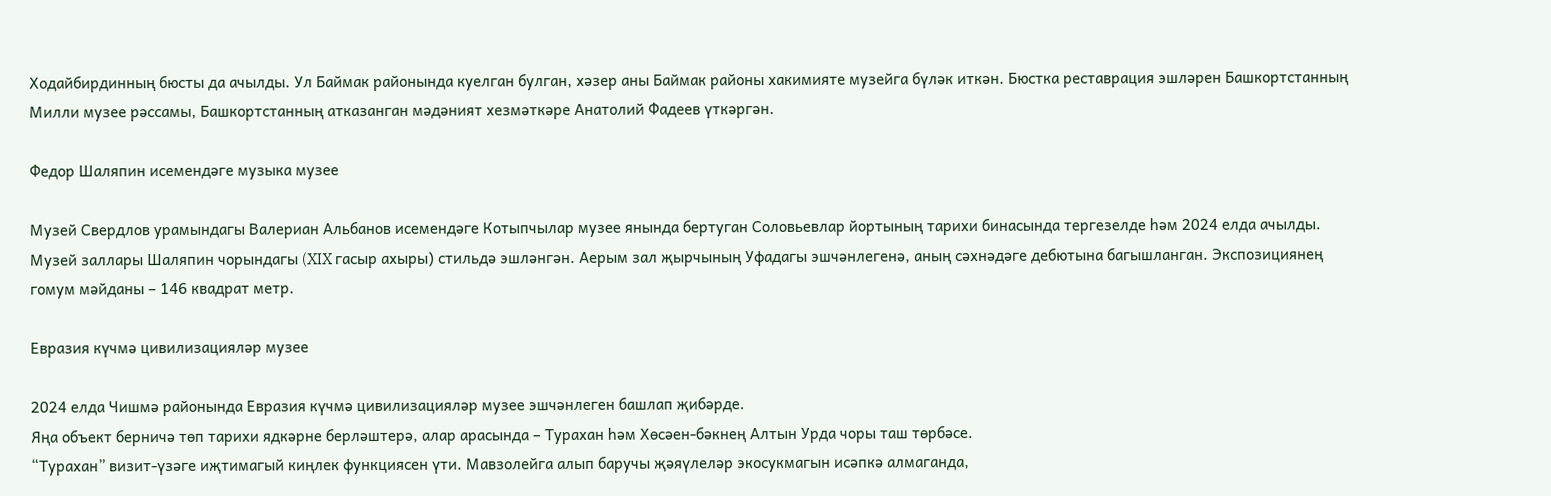Ходайбирдинның бюсты да ачылды. Ул Баймак районында куелган булган, хәзер аны Баймак районы хакимияте музейга бүләк иткән. Бюстка реставрация эшләрен Башкортстанның Милли музее рәссамы, Башкортстанның атказанган мәдәният хезмәткәре Анатолий Фадеев үткәргән.

Федор Шаляпин исемендәге музыка музее

Музей Свердлов урамындагы Валериан Альбанов исемендәге Котыпчылар музее янында бертуган Соловьевлар йортының тарихи бинасында тергезелде һәм 2024 елда ачылды. Музей заллары Шаляпин чорындагы (XIX гасыр ахыры) стильдә эшләнгән. Аерым зал җырчының Уфадагы эшчәнлегенә, аның сәхнәдәге дебютына багышланган. Экспозициянең гомум мәйданы – 146 квадрат метр.

Евразия күчмә цивилизацияләр музее

2024 елда Чишмә районында Евразия күчмә цивилизацияләр музее эшчәнлеген башлап җибәрде.
Яңа объект берничә төп тарихи ядкәрне берләштерә, алар арасында – Турахан һәм Хөсәен-бәкнең Алтын Урда чоры таш төрбәсе.
“Турахан” визит-үзәге иҗтимагый киңлек функциясен үти. Мавзолейга алып баручы җәяүлеләр экосукмагын исәпкә алмаганда,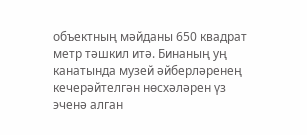объектның мәйданы 650 квадрат метр тәшкил итә. Бинаның уң канатында музей әйберләренең кечерәйтелгән нөсхәләрен үз эченә алган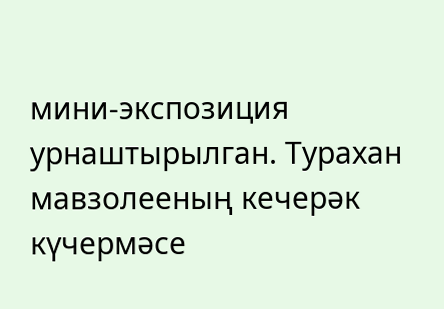мини-экспозиция урнаштырылган. Турахан мавзолееның кечерәк күчермәсе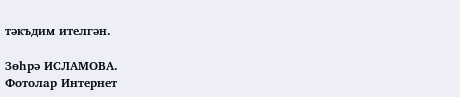тәкъдим ителгән.

Зөһрә ИСЛАМОВА.
Фотолар Интернет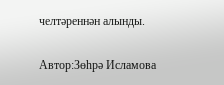челтәреннән алынды.

Автор:Зөһрә Исламова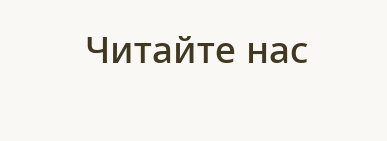Читайте нас